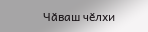Чӑваш чӗлхи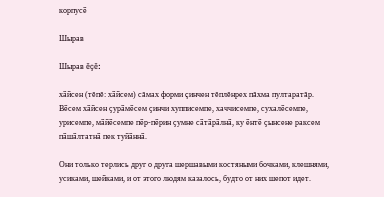корпусӗ

Шырав

Шырав ĕçĕ:

хӑйсен (тĕпĕ: хӑйсем) сăмах форми çинчен тĕплĕнрех пăхма пултаратăр.
Вӗсем хӑйсен ҫурӑмӗсем ҫинчи хупписемпе, хаччисемпе, сухалӗсемпе, урисемпе, мӑйӗсемпе пӗр-пӗрин ҫумне сӑтӑрӑлнӑ, ку ӗнтӗ ҫынсене раксем пӑшӑлтатнӑ пек туйӑннӑ.

Они только терлись друг о друга шершавыми костяными бочками, клешнями, усиками, шейками, и от этого людям казалось, будто от них шепот идет.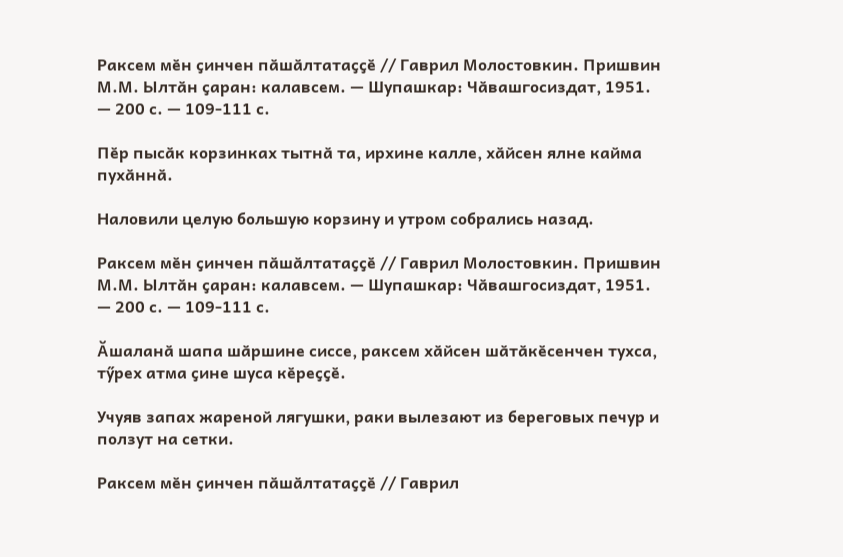Раксем мӗн ҫинчен пӑшӑлтатаҫҫӗ // Гаврил Молостовкин. Пришвин М.М. Ылтӑн ҫаран: калавсем. — Шупашкар: Чӑвашгосиздат, 1951. — 200 с. — 109-111 с.

Пӗр пысӑк корзинках тытнӑ та, ирхине калле, хӑйсен ялне кайма пухӑннӑ.

Наловили целую большую корзину и утром собрались назад.

Раксем мӗн ҫинчен пӑшӑлтатаҫҫӗ // Гаврил Молостовкин. Пришвин М.М. Ылтӑн ҫаран: калавсем. — Шупашкар: Чӑвашгосиздат, 1951. — 200 с. — 109-111 с.

Ӑшаланӑ шапа шӑршине сиссе, раксем хӑйсен шӑтӑкӗсенчен тухса, тӳрех атма ҫине шуса кӗреҫҫӗ.

Учуяв запах жареной лягушки, раки вылезают из береговых печур и ползут на сетки.

Раксем мӗн ҫинчен пӑшӑлтатаҫҫӗ // Гаврил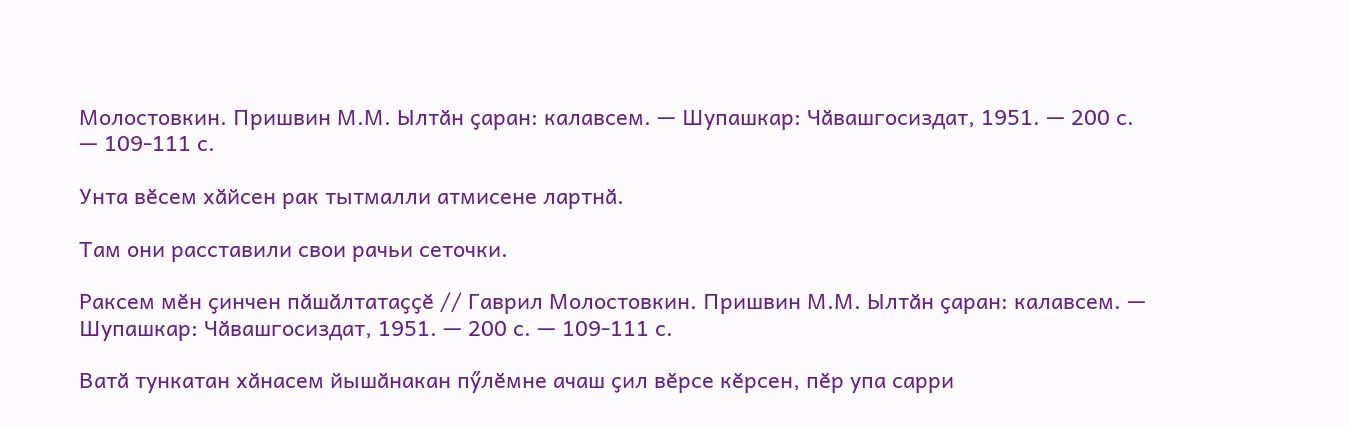Молостовкин. Пришвин М.М. Ылтӑн ҫаран: калавсем. — Шупашкар: Чӑвашгосиздат, 1951. — 200 с. — 109-111 с.

Унта вӗсем хӑйсен рак тытмалли атмисене лартнӑ.

Там они расставили свои рачьи сеточки.

Раксем мӗн ҫинчен пӑшӑлтатаҫҫӗ // Гаврил Молостовкин. Пришвин М.М. Ылтӑн ҫаран: калавсем. — Шупашкар: Чӑвашгосиздат, 1951. — 200 с. — 109-111 с.

Ватӑ тункатан хӑнасем йышӑнакан пӳлӗмне ачаш ҫил вӗрсе кӗрсен, пӗр упа сарри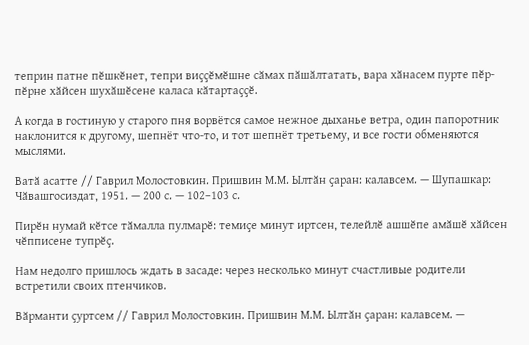теприн патне пӗшкӗнет, тепри виҫҫӗмӗшне сӑмах пӑшӑлтатать, вара хӑнасем пурте пӗр-пӗрне хӑйсен шухӑшӗсене каласа кӑтартаҫҫӗ.

А когда в гостиную у старого пня ворвётся самое нежное дыханье ветра, один папоротник наклонится к другому, шепнёт что-то, и тот шепнёт третьему, и все гости обменяются мыслями.

Ватӑ асатте // Гаврил Молостовкин. Пришвин М.М. Ылтӑн ҫаран: калавсем. — Шупашкар: Чӑвашгосиздат, 1951. — 200 с. — 102–103 с.

Пирӗн нумай кӗтсе тӑмалла пулмарӗ: темиҫе минут иртсен, телейлӗ ашшӗпе амӑшӗ хӑйсен чӗпписене тупрӗҫ.

Нам недолго пришлось ждать в засаде: через несколько минут счастливые родители встретили своих птенчиков.

Вӑрманти ҫуртсем // Гаврил Молостовкин. Пришвин М.М. Ылтӑн ҫаран: калавсем. —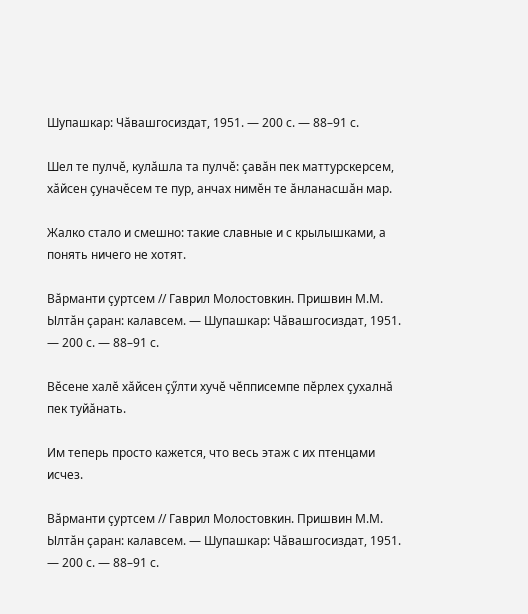Шупашкар: Чӑвашгосиздат, 1951. — 200 с. — 88–91 с.

Шел те пулчӗ, кулӑшла та пулчӗ: ҫавӑн пек маттурскерсем, хӑйсен ҫуначӗсем те пур, анчах нимӗн те ӑнланасшӑн мар.

Жалко стало и смешно: такие славные и с крылышками, а понять ничего не хотят.

Вӑрманти ҫуртсем // Гаврил Молостовкин. Пришвин М.М. Ылтӑн ҫаран: калавсем. — Шупашкар: Чӑвашгосиздат, 1951. — 200 с. — 88–91 с.

Вӗсене халӗ хӑйсен ҫӳлти хучӗ чӗпписемпе пӗрлех ҫухалнӑ пек туйӑнать.

Им теперь просто кажется, что весь этаж с их птенцами исчез.

Вӑрманти ҫуртсем // Гаврил Молостовкин. Пришвин М.М. Ылтӑн ҫаран: калавсем. — Шупашкар: Чӑвашгосиздат, 1951. — 200 с. — 88–91 с.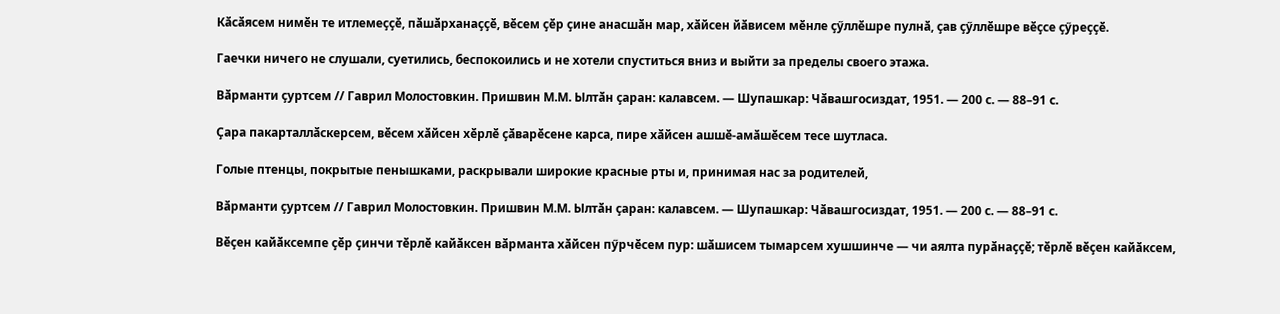Кӑсӑясем нимӗн те итлемеҫҫӗ, пӑшӑрханаҫҫӗ, вӗсем ҫӗр ҫине анасшӑн мар, хӑйсен йӑвисем мӗнле ҫӳллӗшре пулнӑ, ҫав ҫӳллӗшре вӗҫсе ҫӳреҫҫӗ.

Гаечки ничего не слушали, суетились, беспокоились и не хотели спуститься вниз и выйти за пределы своего этажа.

Вӑрманти ҫуртсем // Гаврил Молостовкин. Пришвин М.М. Ылтӑн ҫаран: калавсем. — Шупашкар: Чӑвашгосиздат, 1951. — 200 с. — 88–91 с.

Ҫара пакарталлӑскерсем, вӗсем хӑйсен хӗрлӗ ҫӑварӗсене карса, пире хӑйсен ашшӗ-амӑшӗсем тесе шутласа.

Голые птенцы, покрытые пенышками, раскрывали широкие красные рты и, принимая нас за родителей,

Вӑрманти ҫуртсем // Гаврил Молостовкин. Пришвин М.М. Ылтӑн ҫаран: калавсем. — Шупашкар: Чӑвашгосиздат, 1951. — 200 с. — 88–91 с.

Вӗҫен кайӑксемпе ҫӗр ҫинчи тӗрлӗ кайӑксен вӑрманта хӑйсен пӳрчӗсем пур: шӑшисем тымарсем хушшинче — чи аялта пурӑнаҫҫӗ; тӗрлӗ вӗҫен кайӑксем,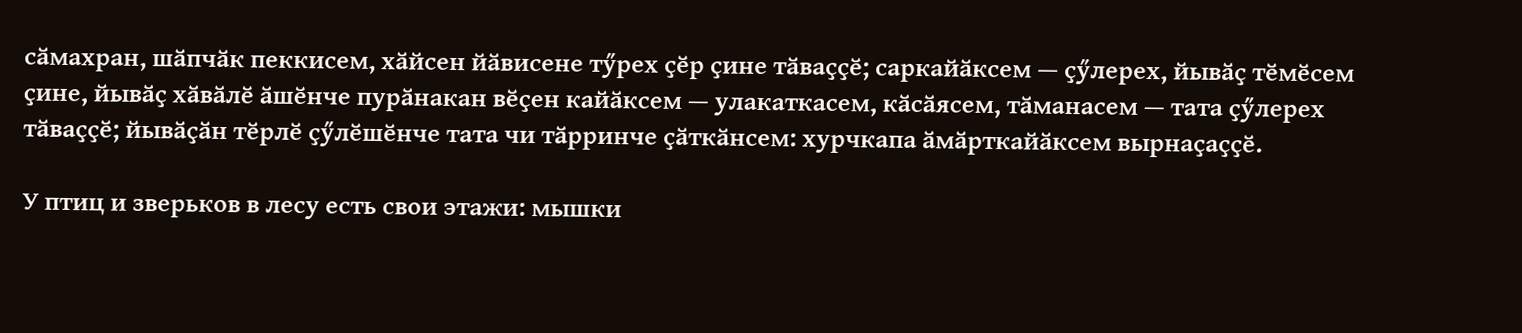сӑмахран, шӑпчӑк пеккисем, хӑйсен йӑвисене тӳрех ҫӗр ҫине тӑваҫҫӗ; саркайӑксем — ҫӳлерех, йывӑҫ тӗмӗсем ҫине, йывӑҫ хӑвӑлӗ ӑшӗнче пурӑнакан вӗҫен кайӑксем — улакаткасем, кӑсӑясем, тӑманасем — тата ҫӳлерех тӑваҫҫӗ; йывӑҫӑн тӗрлӗ ҫӳлӗшӗнче тата чи тӑрринче ҫӑткӑнсем: хурчкапа ӑмӑрткайӑксем вырнаҫаҫҫӗ.

У птиц и зверьков в лесу есть свои этажи: мышки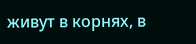живут в корнях, в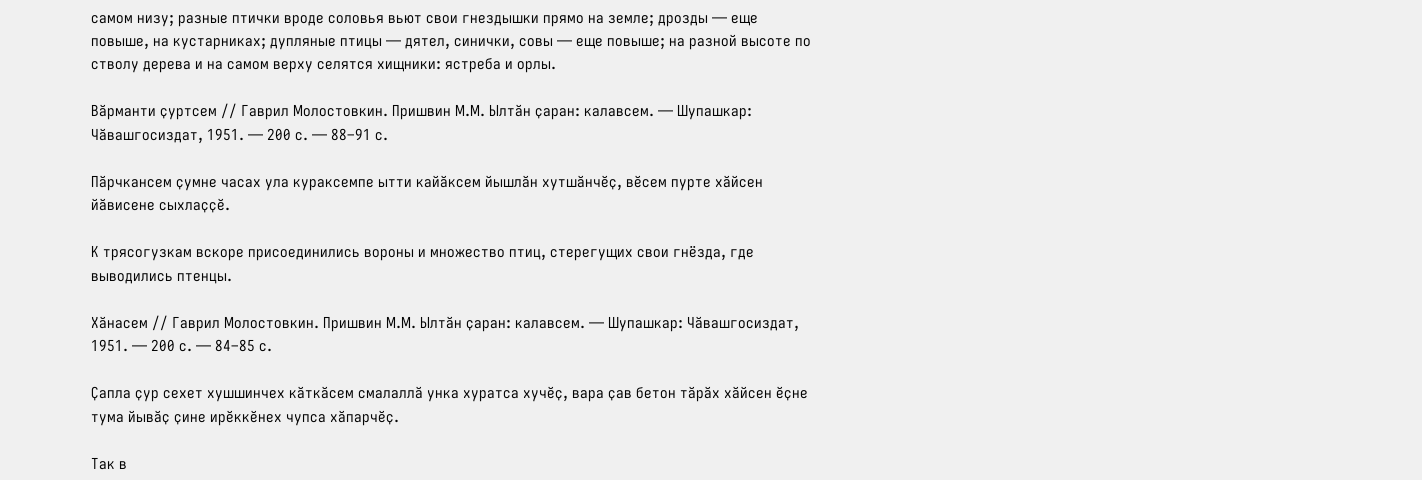самом низу; разные птички вроде соловья вьют свои гнездышки прямо на земле; дрозды — еще повыше, на кустарниках; дупляные птицы — дятел, синички, совы — еще повыше; на разной высоте по стволу дерева и на самом верху селятся хищники: ястреба и орлы.

Вӑрманти ҫуртсем // Гаврил Молостовкин. Пришвин М.М. Ылтӑн ҫаран: калавсем. — Шупашкар: Чӑвашгосиздат, 1951. — 200 с. — 88–91 с.

Пӑрчкансем ҫумне часах ула кураксемпе ытти кайӑксем йышлӑн хутшӑнчӗҫ, вӗсем пурте хӑйсен йӑвисене сыхлаҫҫӗ.

К трясогузкам вскоре присоединились вороны и множество птиц, стерегущих свои гнёзда, где выводились птенцы.

Хӑнасем // Гаврил Молостовкин. Пришвин М.М. Ылтӑн ҫаран: калавсем. — Шупашкар: Чӑвашгосиздат, 1951. — 200 с. — 84–85 с.

Ҫапла ҫур сехет хушшинчех кӑткӑсем смалаллӑ унка хуратса хучӗҫ, вара ҫав бетон тӑрӑх хӑйсен ӗҫне тума йывӑҫ ҫине ирӗккӗнех чупса хӑпарчӗҫ.

Так в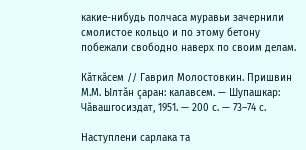какие-нибудь полчаса муравьи зачернили смолистое кольцо и по этому бетону побежали свободно наверх по своим делам.

Кӑткӑсем // Гаврил Молостовкин. Пришвин М.М. Ылтӑн ҫаран: калавсем. — Шупашкар: Чӑвашгосиздат, 1951. — 200 с. — 73–74 с.

Наступлени сарлака та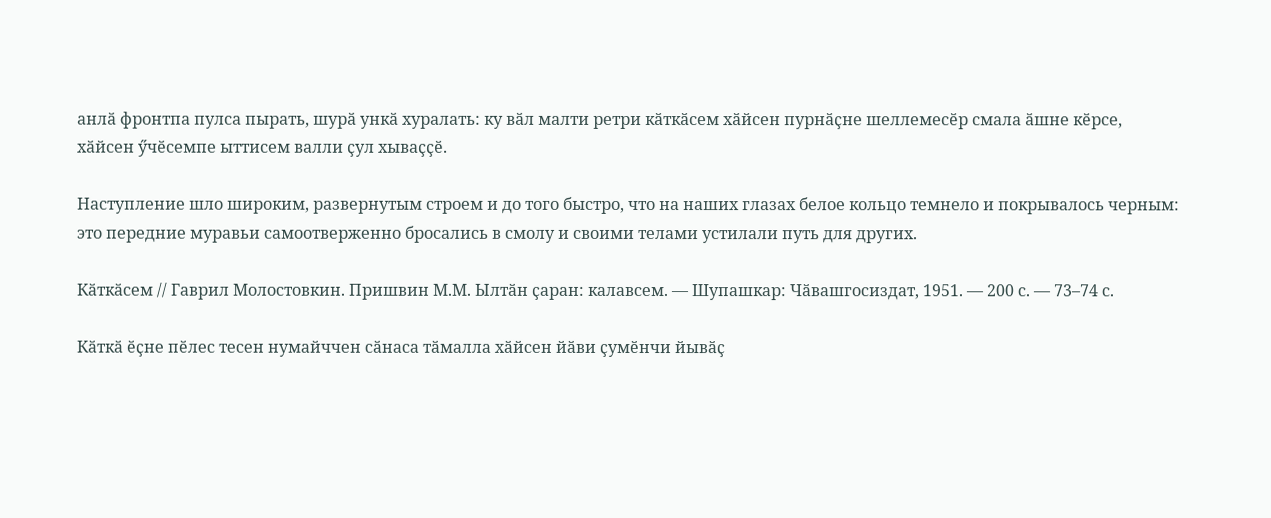анлӑ фронтпа пулса пырать, шурӑ ункӑ хуралать: ку вӑл малти ретри кӑткӑсем хӑйсен пурнӑҫне шеллемесӗр смала ӑшне кӗрсе, хӑйсен ӳчӗсемпе ыттисем валли ҫул хываҫҫӗ.

Наступление шло широким, развернутым строем и до того быстро, что на наших глазах белое кольцо темнело и покрывалось черным: это передние муравьи самоотверженно бросались в смолу и своими телами устилали путь для других.

Кӑткӑсем // Гаврил Молостовкин. Пришвин М.М. Ылтӑн ҫаран: калавсем. — Шупашкар: Чӑвашгосиздат, 1951. — 200 с. — 73–74 с.

Кӑткӑ ӗҫне пӗлес тесен нумайччен сӑнаса тӑмалла хӑйсен йӑви ҫумӗнчи йывӑҫ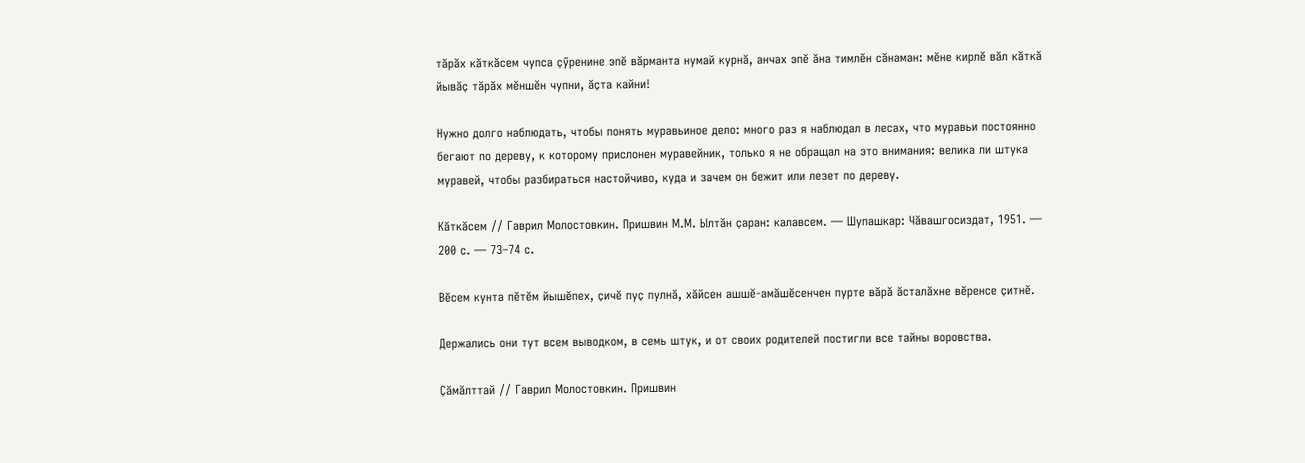тӑрӑх кӑткӑсем чупса ҫӳренине эпӗ вӑрманта нумай курнӑ, анчах эпӗ ӑна тимлӗн сӑнаман: мӗне кирлӗ вӑл кӑткӑ йывӑҫ тӑрӑх мӗншӗн чупни, ӑҫта кайни!

Нужно долго наблюдать, чтобы понять муравьиное дело: много раз я наблюдал в лесах, что муравьи постоянно бегают по дереву, к которому прислонен муравейник, только я не обращал на это внимания: велика ли штука муравей, чтобы разбираться настойчиво, куда и зачем он бежит или лезет по дереву.

Кӑткӑсем // Гаврил Молостовкин. Пришвин М.М. Ылтӑн ҫаран: калавсем. — Шупашкар: Чӑвашгосиздат, 1951. — 200 с. — 73–74 с.

Вӗсем кунта пӗтӗм йышӗпех, ҫичӗ пуҫ пулнӑ, хӑйсен ашшӗ-амӑшӗсенчен пурте вӑрӑ ӑсталӑхне вӗренсе ҫитнӗ.

Держались они тут всем выводком, в семь штук, и от своих родителей постигли все тайны воровства.

Ҫӑмӑлттай // Гаврил Молостовкин. Пришвин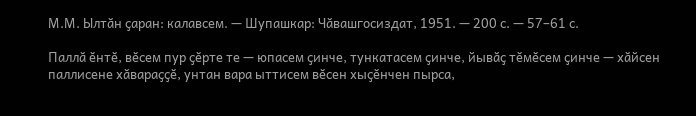М.М. Ылтӑн ҫаран: калавсем. — Шупашкар: Чӑвашгосиздат, 1951. — 200 с. — 57–61 с.

Паллӑ ӗнтӗ, вӗсем пур ҫӗрте те — юпасем ҫинче, тункатасем ҫинче, йывӑҫ тӗмӗсем ҫинче — хӑйсен паллисене хӑвараҫҫӗ, унтан вара ыттисем вӗсен хыҫӗнчен пырса,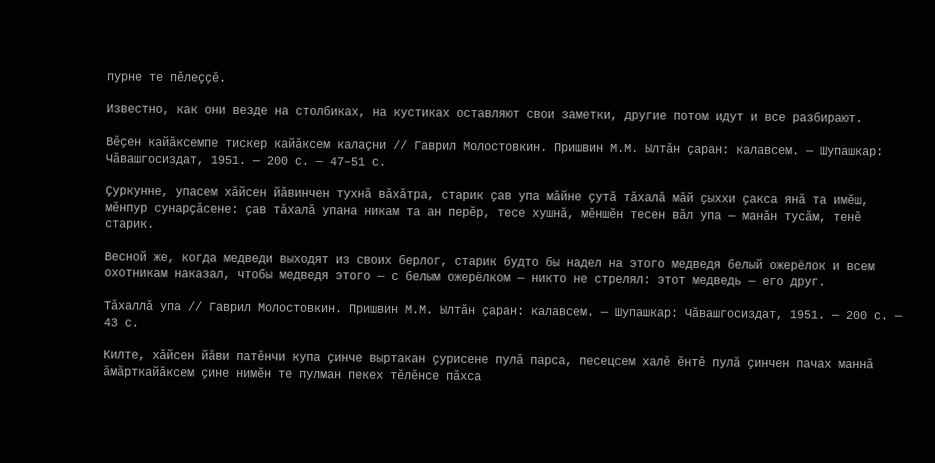пурне те пӗлеҫҫӗ.

Известно, как они везде на столбиках, на кустиках оставляют свои заметки, другие потом идут и все разбирают.

Вӗҫен кайӑксемпе тискер кайӑксем калаҫни // Гаврил Молостовкин. Пришвин М.М. Ылтӑн ҫаран: калавсем. — Шупашкар: Чӑвашгосиздат, 1951. — 200 с. — 47–51 с.

Ҫуркунне, упасем хӑйсен йӑвинчен тухнӑ вӑхӑтра, старик ҫав упа мӑйне ҫутӑ тӑхалӑ мӑй ҫыххи ҫакса янӑ та имӗш, мӗнпур сунарҫӑсене: ҫав тӑхалӑ упана никам та ан перӗр, тесе хушнӑ, мӗншӗн тесен вӑл упа — манӑн тусӑм, тенӗ старик.

Весной же, когда медведи выходят из своих берлог, старик будто бы надел на этого медведя белый ожерёлок и всем охотникам наказал, чтобы медведя этого — с белым ожерёлком — никто не стрелял: этот медведь — его друг.

Тӑхаллӑ упа // Гаврил Молостовкин. Пришвин М.М. Ылтӑн ҫаран: калавсем. — Шупашкар: Чӑвашгосиздат, 1951. — 200 с. — 43 с.

Килте, хӑйсен йӑви патӗнчи купа ҫинче выртакан ҫурисене пулӑ парса, песецсем халӗ ӗнтӗ пулӑ ҫинчен пачах маннӑ ӑмӑрткайӑксем ҫине нимӗн те пулман пекех тӗлӗнсе пӑхса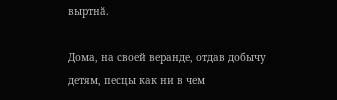выртнӑ.

Дома, на своей веранде, отдав добычу детям, песцы как ни в чем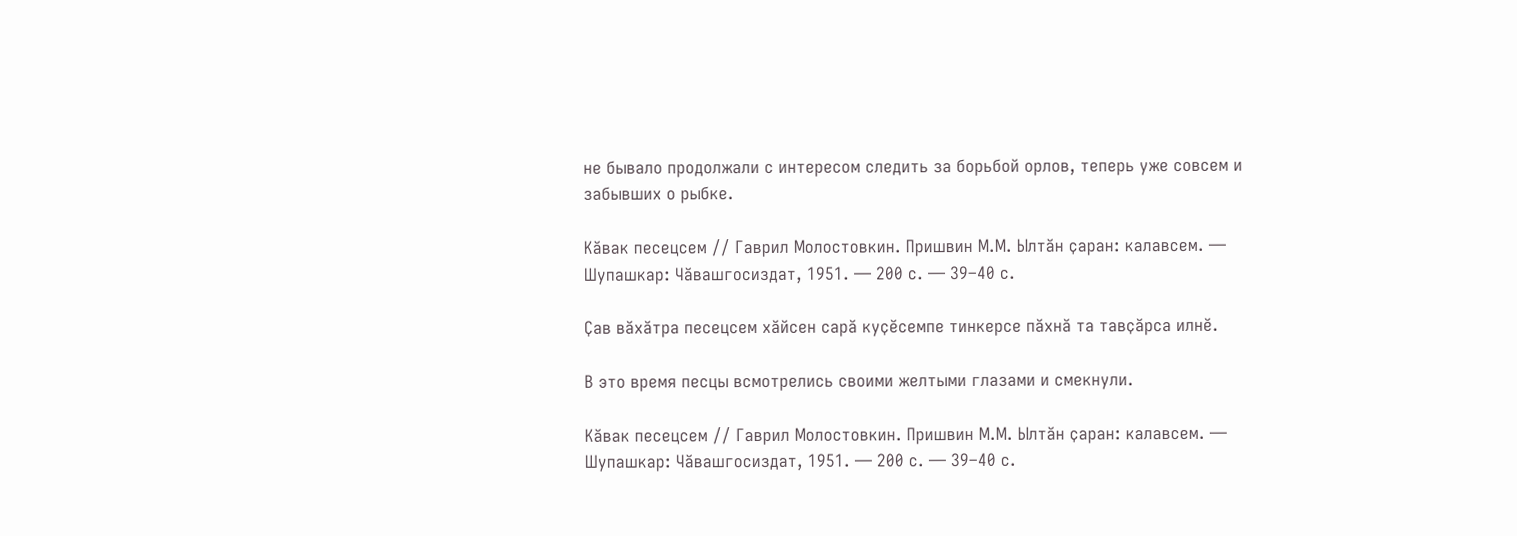не бывало продолжали с интересом следить за борьбой орлов, теперь уже совсем и забывших о рыбке.

Кӑвак песецсем // Гаврил Молостовкин. Пришвин М.М. Ылтӑн ҫаран: калавсем. — Шупашкар: Чӑвашгосиздат, 1951. — 200 с. — 39–40 с.

Ҫав вӑхӑтра песецсем хӑйсен сарӑ куҫӗсемпе тинкерсе пӑхнӑ та тавҫӑрса илнӗ.

В это время песцы всмотрелись своими желтыми глазами и смекнули.

Кӑвак песецсем // Гаврил Молостовкин. Пришвин М.М. Ылтӑн ҫаран: калавсем. — Шупашкар: Чӑвашгосиздат, 1951. — 200 с. — 39–40 с.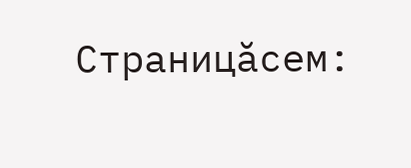Страницăсем: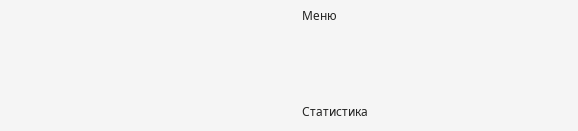Меню



Статистика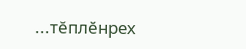...тĕплӗнрех